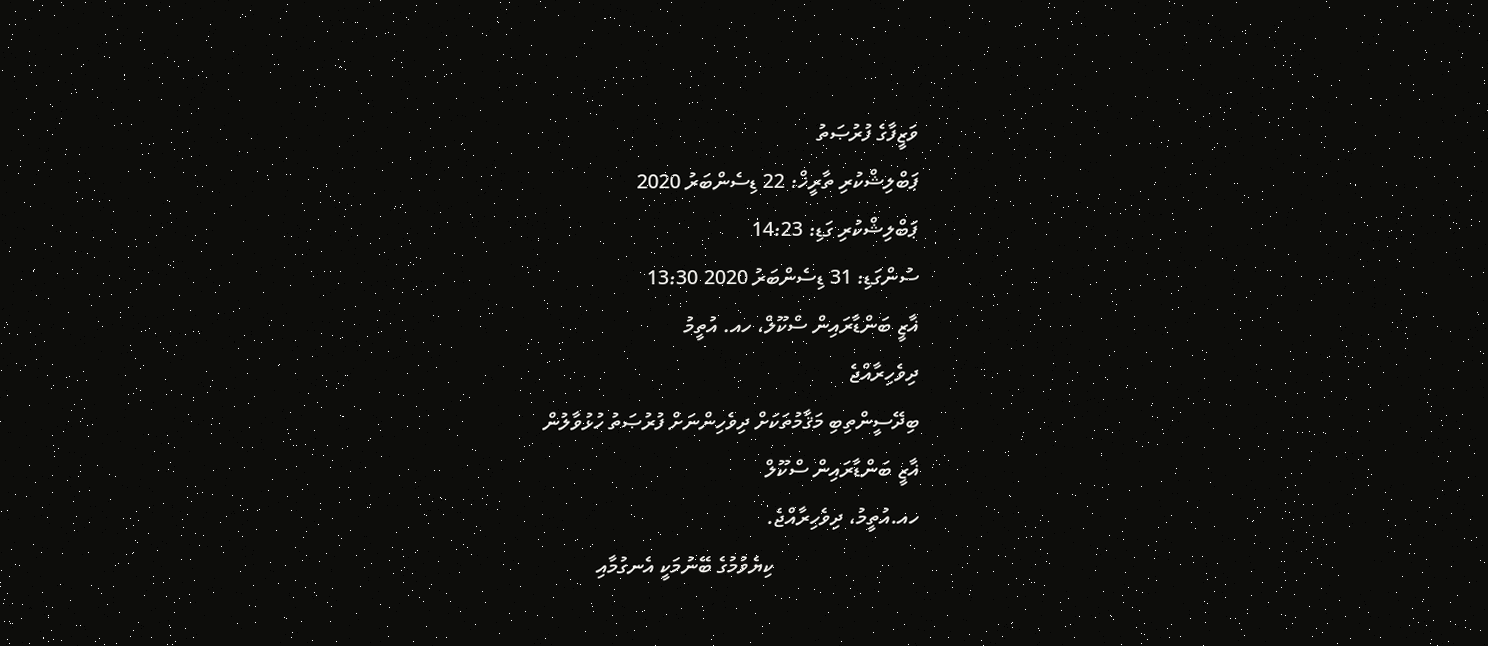ވަޒީފާގެ ފުރުޞަތު
ޕަބްލިޝްކުރި ތާރީޚް: 22 ޑިސެންބަރު 2020
ޕަބްލިޝްކުރި ގަޑި: 14:23
ސުންގަޑި: 31 ޑިސެންބަރު 2020 13:30
ޣާޒީ ބަންޑާރައިން ސްކޫލް، ހއ. އުތީމު
ދިވެހިރާއްޖެ
ބިދޭސީންތިބި މަޤާމުތަކަށް ދިވެހިންނަށް ފުރުޞަތު ހުޅުވާލުން
ޣާޒީ ބަންޑާރައިން ސްކޫލް
ހއ.އުތީމު، ދިވެހިރާއްޖެ.
                            ކިޔެވުމުގެ ބޭނުމަކީ އެނގުމާއި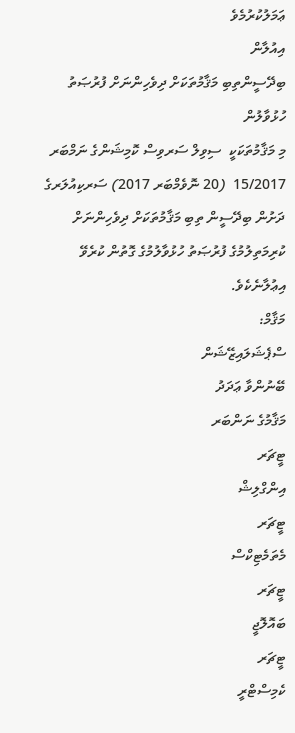ޢަމަލުކުރުމެވެ
އިއުލާން
ބިދޭސީންތިބި މަޤާމުތަކަށް ދިވެހިންނަށް ފުރުޞަތު ހުޅުވާލުން
މި މަޤާމުތަކަކީ  ސިވިލް ސަރވިސް ކޮމިޝަންގެ ނަމްބަރ 15/2017  (20 ނޮވެމްބަރ 2017) ސަރކިއުލަރގެ ދަށުން ބިދޭސީން ތިބި މަޤާމުތަކަށް ދިވެހިންނަށް ކުރިމަތިލުމުގެ ފުރުޞަތު ހުޅުވާލުމުގެ ގޮތުން ކުރެވޭ އިޢުލާނެކެވެ.
މަޤާމް:
ސްޕެޝަލައިޒޭޝަން
ބޭނުންވާ ޢަދަދު
މަޤާމުގެ ނަންބަރ
ޓީޗަރ
އިންގްލިޝް
ޓީޗަރ
މެތަމެޓިކްސް
ޓީޗަރ
ބައޮލޮޖީ
ޓީޗަރ
ކެމިސްޓްރީ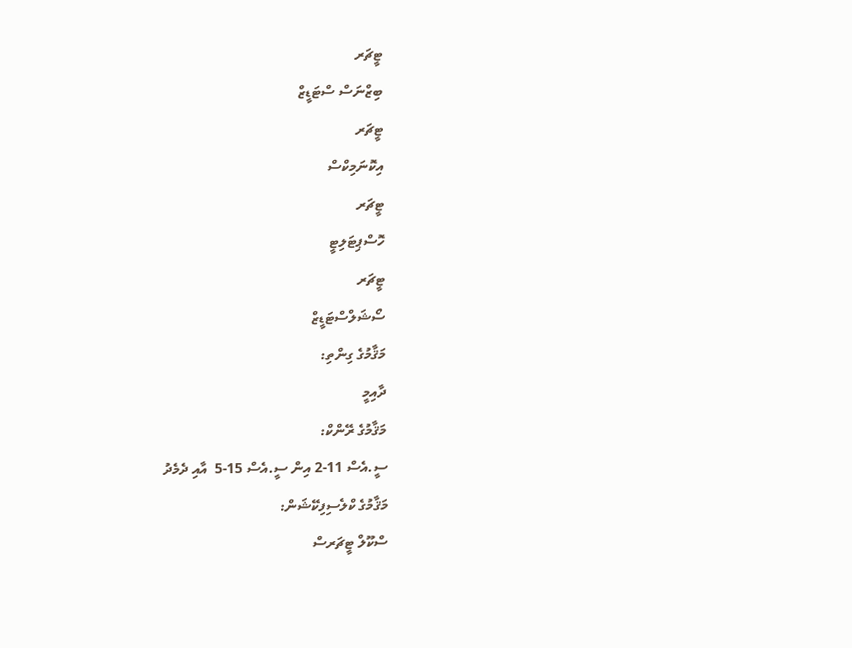ޓީޗަރ
ބިޒްނަސް ސްޓަޑީޒް
ޓީޗަރ
އިކޮނަމިކްސް
ޓީޗަރ
ހޮސްޕިޓަލިޓީ
ޓީޗަރ
ސޯޝަލްސްޓަޑީޒް
މަޤާމުގެ ގިންތި:
ދާއިމީ
މަޤާމުގެ ރޭންކް:
ސީ.އެސް 11-2 އިން ސީ.އެސް 15-5  އާއި ދެމެދު
މަޤާމުގެ ކްލެސިފިކޭޝަން:
ސްކޫލް ޓީޗަރސް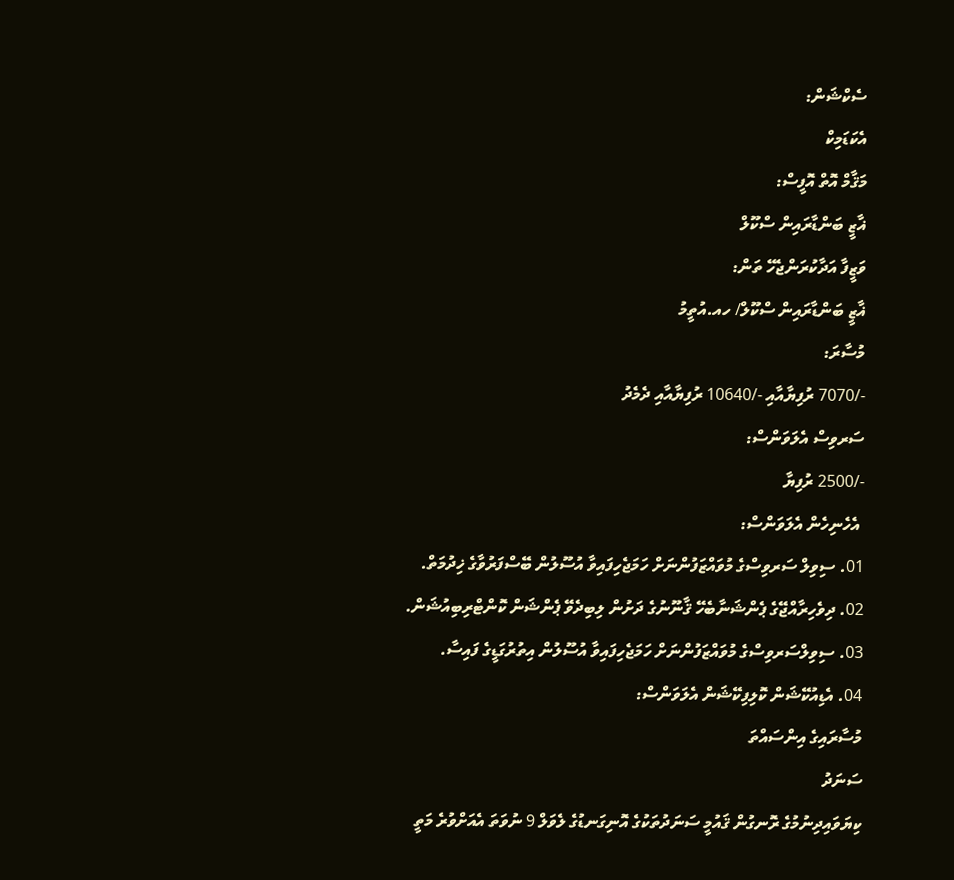ސެކްޝަން:
އެކަޑަމިކް
މަޤާމް އޮތް އޮފީސް:
ޣާޒީ ބަންޑާރައިން ސްކޫލް
ވަޒީފާ އަދާކުރަންޖެހޭ ތަން:
ޣާޒީ ބަންޑާރައިން ސްކޫލް/ ހއ.އުތީމު
މުސާރަ:
-/7070 ރުފިޔާއާއި -/10640 ރުފިޔާއާއި ދެމެދު
ސަރވިސް އެލަވަންސް:
-/2500 ރުފިޔާ
 އެހެނިހެން އެލަވަންސް:
01. ސިވިލް ސަރވިސްގެ މުވައްޒަފުންނަށް ހަމަޖެހިފައިވާ އުސޫލުން ބޭސްފަރުވާގެ ޚިދުމަތް.
02. ދިވެހިރާއްޖޭގެ ޕެންޝަނާބެހޭ ޤާނޫނުގެ ދަށުން ލިބިދެވޭ ޕެންޝަން ކޮންޓްރިބިއުޝަން.
03. ސިވިލްސަރވިސްގެ މުވައްޒަފުންނަށް ހަމަޖެހިފައިވާ އުސޫލުން އިތުރުގަޑީގެ ފައިސާ.
04. އެޑިއުކޭޝަން ކޮލިފިކޭޝަން އެލަވަންސް:
މުސާރައިގެ އިންސައްތަ
ސަނަދު
ކިޔަވައިދިނުމުގެ ރޮނގުން ޤައުމީ ސަނަދުތަކުގެ އޮނިގަނޑުގެ ލެވަލް 9 ނުވަތަ އެއަށްވުރެ މަތީ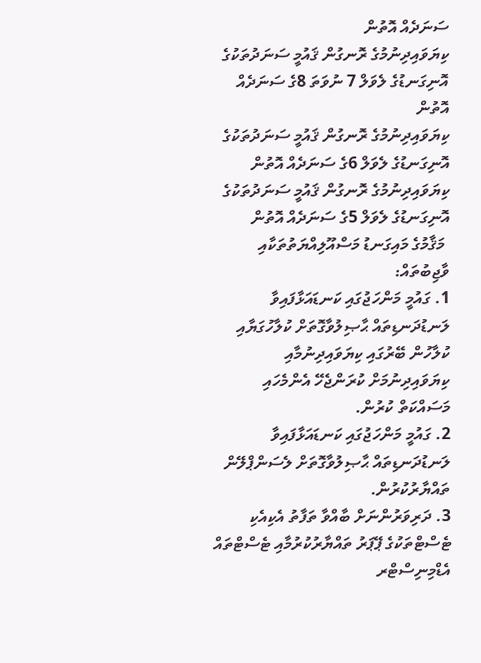ސަނަދެއް އޮތުން
ކިޔަވައިދިނުމުގެ ރޮނގުން ޤައުމީ ސަނަދުތަކުގެ އޮނިގަނޑުގެ ލެވަލް 7 ނުވަތަ 8ގެ ސަނަދެއް އޮތުން
ކިޔަވައިދިނުމުގެ ރޮނގުން ޤައުމީ ސަނަދުތަކުގެ އޮނިގަނޑުގެ ލެވަލް 6ގެ ސަނަދެއް އޮތުން
ކިޔަވައިދިނުމުގެ ރޮނގުން ޤައުމީ ސަނަދުތަކުގެ އޮނިގަނޑުގެ ލެވަލް 5ގެ ސަނަދެއް އޮތުން
 މަޤާމުގެ މައިގަނޑު މަސްއޫލިއްޔަތުތަކާއި ވާޖިބުތައް:
1. ގައުމީ މަންހަޖުގައި ކަނޑައަޅާފައިވާ ލަނޑުދަނޑިތައް ޙާޞިލުވާގޮތަށް ކުލާހުގަޔާއި ކުލާހުން ބޭރުގައި ކިޔަވައިދިނުމާއި ކިޔަވައިދިނުމަށް ކުރަންޖެހޭ އެންމެހައި މަސައްކަތް ކުރުން.
2. ގައުމީ މަންހަޖުގައި ކަނޑައަޅާފައިވާ ލަނޑުދަނޑިތައް ޙާޞިލުވާގޮތަށް ލެސަންޕްލޭން ތައްޔާރުކުރުން.
3. ދަރިވަރުންނަށް ބާއްވާ ތަފާތު އެކިއެކި ޓެސްޓްތަކުގެ ޕޭޕަރު ތައްޔާރުކުރުމާއި ޓެސްޓްތައް އެޑްމިނިސްޓްރ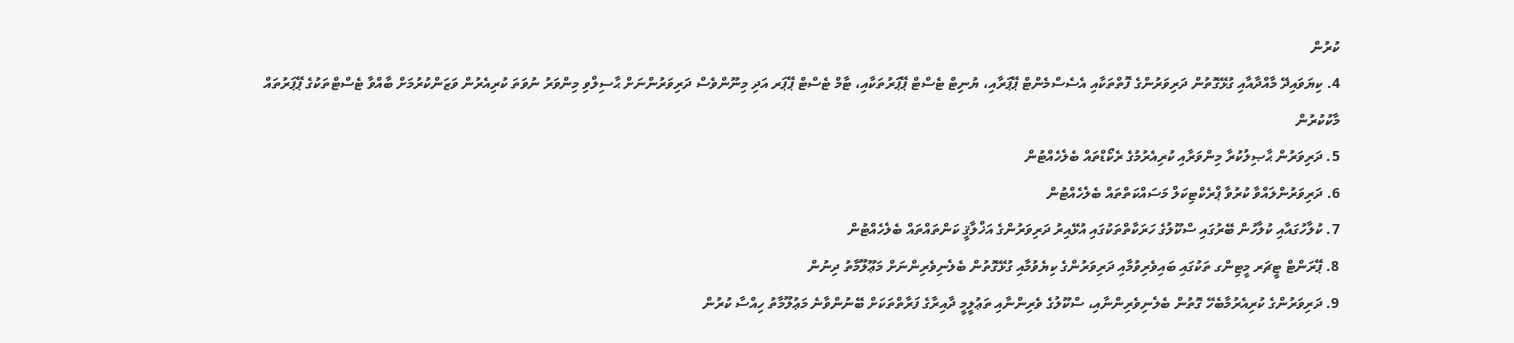ކުރުން
4. ކިޔަވައިދޭ މާއްދާއާއި ގުޅޭގޮތުން ދަރިވަރުންގެ ފޮތްތަކާއި އެސެސްމެންޓް ޕޭޕަރާއި، ޔުނިޓް ޓެސްޓް ޕޭޕަރުތަކާއި، ޓާމް ޓެސްޓް ޕޭޕަރ އަދި މިނޫންވެސް ދަރިވަރުންނަށް ޙާސިލްވި މިންވަރު ނުވަތަ ކުރިއެރުން ވަޒަންކުރުމަށް ބާއްވާ ޓެސްޓްތަކުގެ ޕޭޕަރުތައް މާކުކުރުން
5. ދަރިވަރުން ޙާޞިލުކުރާ މިންވަރާއި ކުރިއެރުމުގެ ރެކޯޑްތައް ބެލެހެއްޓުން
6. ދަރިވަރުންލައްވާ ކުރުވާ ޕްރެކްޓިކަލް މަސައްކަތްތައް ބެލެހެއްޓުން
7. ކުލާހުގައާއި ކުލާހުން ބޭރުގައި ސްކޫލުގެ ހަރަކާތްތަކުގައި އުޅޭއިރު ދަރިވަރުންގެ އަޚްލާޤީ ކަންތައްތައް ބެލެހެއްޓުން
8. ޕޭރަންޓް ޓީޗަރ މީޓިންގ ތަކުގައި ބައިވެރިވުމާއި ދަރިވަރުންގެ ކިޔެވުމާއި ގުޅޭގޮތުން ބެލެނިވެރިންނަށް މަޢޫލޫމާތު ދިނުން
9. ދަރިވަރުންގެ ކުރިއެރުމާބެހޭ ގޮތުން ބެލެނިވެރިންނާއި، ސްކޫލުގެ ވެރިންނާއި ތަޢުލީމީ ދާއިރާގެ ފަރާތްތަކަށް ބޭނުންވާނެ މަޢުލޫމާތު ހިއްސާ ކުރުން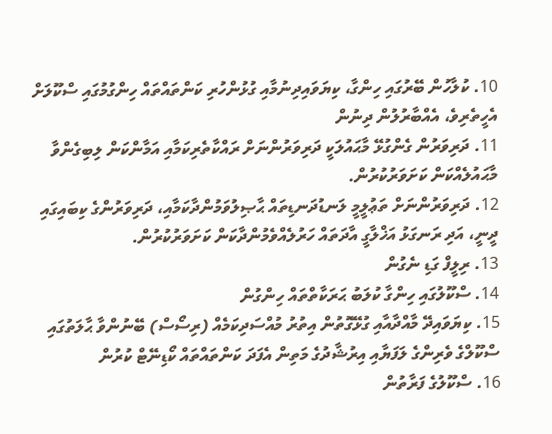10. ކުލާހުން ބޭރުގައި ހިންގާ، ކިޔަވައިދިނުމާއި ގުޅުންހުރި ކަންތައްތައް ހިންގުމުގައި ސްކޫލަށް އެހީތެރިވެ، އެއްބާރުލުން ދިނުން
11. ދަރިވަރުން ގެންގުޅޭ މާޙައުލަކީ ދަރިވަރުންނަށް ރައްކާތެރިކަމާއި އަމާންކަން ލިބިގެންވާ މާޙައުލެއްކަން ކަށަވަރުކުރުން.
12. ދަރިވަރުންނަށް ތަޢުލީމީ ލަނޑުދަނޑިތައް ޙާޞިލުވަމުންދާކަމާއި، ދަރިވަރުންގެ ކިބައިގައި ދީނީ، އަދި ރަނގަޅު އަޚްލާގީ އާދަތައް ހަރުލެއްވެމުންދާކަން ކަށަވަރުކުރުން.
13. ރިލީފް ގަޑި ނެގުން
14. ސްކޫލުގައި ހިންގާ ކުލަބު ޙަރަކާތްތައް ހިންގުން
15. ކިޔަވައިދޭ މާއްދާއާއި ގުޅޭގޮތުން އިތުރު މުއްސަދިކަމެއް (ރިސޯސް) ބޭނުންވާ ޙާލަތުގައި ސްކޫލްގެ ވެރިންގެ ލަފަޔާއި އިރުޝާދުގެ މަތިން އެފަދަ ކަންތައްތައް ކޯޑިނޭޓް ކުރުން
16. ސްކޫލުގެ ފަރާތުން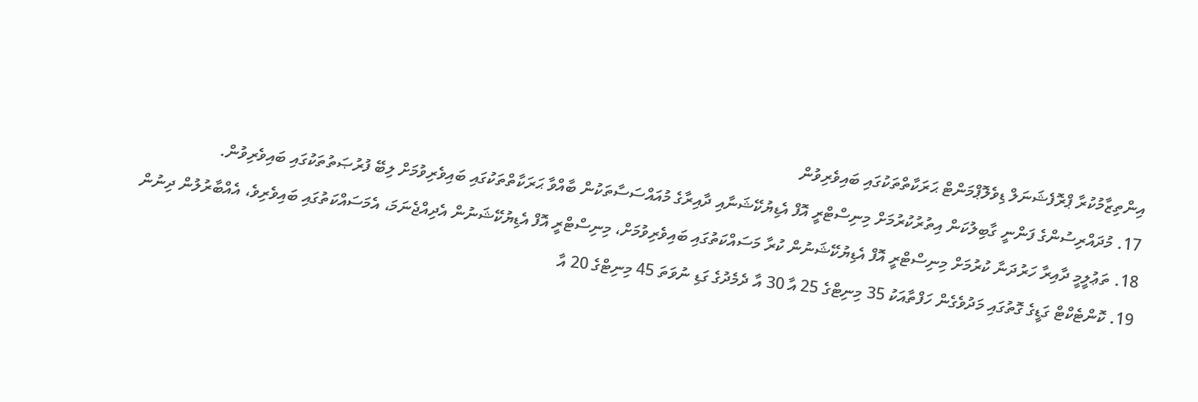އިންތިޒާމުކުރާ ޕްރޮފެޝަނަލް ޑިވެލޮޕްމަންޓް ޙަރަކާތްތަކުގައި ބައިވެރިވުން
17. މުދައްރިސުންގެ ފަންނީ ގާބިލުކަން އިތުރުކުރުމަށް މިނިސްޓްރީ އޮފް އެޑިޔުކޭޝަނާއި ދާއިރާގެ މުއައްސަސާތަކުން ބާއްވާ ޙަރަކާތްތަކުގައި ބައިވެރިވުމަށް ލިބޭ ފުރުޞަތުތަކުގައި ބައިވެރިވުން.
18. ތަޢުލީމީ ދާއިރާ ހަރުދަނާ ކުރުމަށް މިނިސްޓްރީ އޮފް އެޑިޔުކޭޝަނުން ކުރާ މަސައްކަތުގައި ބައިވެރިވުމަށް، މިނިސްޓްރީ އޮފް އެޑިޔުކޭޝަނުން އެދިއްޖެނަމަ، އެމަސައްކަތުގައި ބައިވެރިވެ، އެއްބާރުލުން ދިނުން
19. ކޮންޓެކްޓް ގަޑީގެ ގޮތުގައި މަދުވެގެން ހަފްތާއަކު 35 މިނިޓްގެ 25 އާ 30 އާ ދެމެދުގެ ގަޑި ނުވަތަ 45 މިނިޓްގެ 20 އާ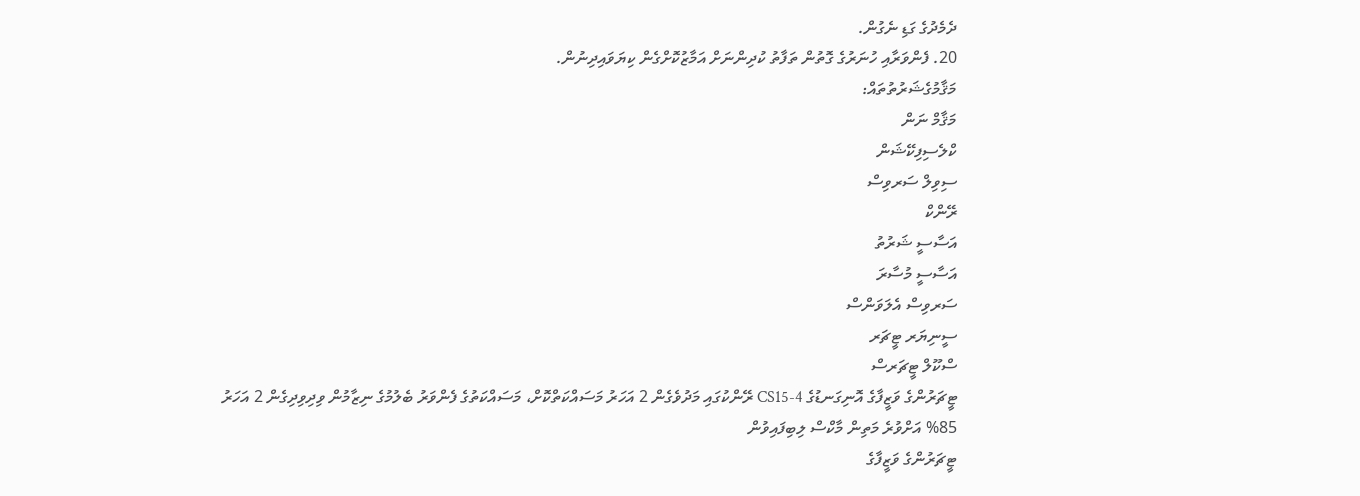ދެމެދުގެ ގަޑި ނެގުން.
20. ފެންވަރާއި ހުނަރުގެ ގޮތުން ތަފާތު ކުދިންނަށް އަމާޒުކޮށްގެން ކިޔަވައިދިނުން.
މަޤާމުގެޝަރުތުތައް:
މަޤާމް ނަން
ކްލެސިފިކޭޝަން
ސިވިލް ސަރވިސް
ރޭންކް
އަސާސީ ޝަރުތު
އަސާސީ މުސާރަ
ސަރވިސް އެލަވަންސް
ސީނިޔަރ ޓީޗަރ
ސްކޫލް ޓީޗަރސް
ޓީޗަރުންގެ ވަޒީފާގެ އޮނިގަނޑުގެ CS15-4 ރޭންކުގައި މަދުވެގެން 2 އަހަރު މަސައްކަތްކޮށް، މަސައްކަތުގެ ފެންވަރު ބެލުމުގެ ނިޒާމުން ވިދިވިދިގެން 2 އަހަރު 85% އަށްވުރެ މަތިން މާކްސް ލިބިފައިވުން
ޓީޗަރުންގެ ވަޒީފާގެ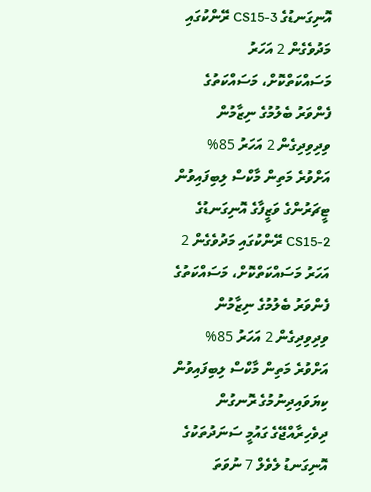އޮނިގަނޑުގެ CS15-3 ރޭންކުގައި މަދުވެގެން 2 އަހަރު މަސައްކަތްކޮށް، މަސައްކަތުގެ ފެންވަރު ބެލުމުގެ ނިޒާމުން ވިދިވިދިގެން 2 އަހަރު 85% އަށްވުރެ މަތިން މާކްސް ލިބިފައިވުން
ޓީޗަރުންގެ ވަޒީފާގެ އޮނިގަނޑުގެ CS15-2 ރޭންކުގައި މަދުވެގެން 2 އަހަރު މަސައްކަތްކޮށް، މަސައްކަތުގެ ފެންވަރު ބެލުމުގެ ނިޒާމުން ވިދިވިދިގެން 2 އަހަރު 85% އަށްވުރެ މަތިން މާކްސް ލިބިފައިވުން
ކިޔަވައިދިނުމުގެ ރޮނގުން ދިވެހިރާއްޖޭގެ ގައުމީ ސަނަދުތަކުގެ އޮނިގަނޑު ލެވެލް 7 ނުވަތަ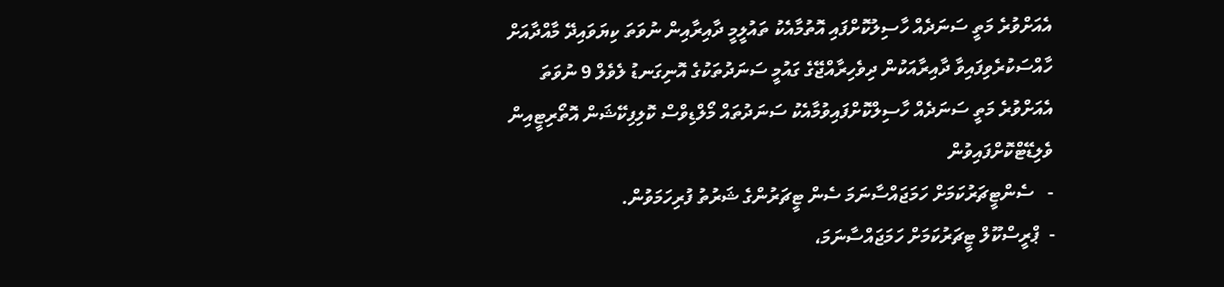އެއަށްވުރެ މަތީ ސަނަދެއް ހާސިލުކޮށްފައި އޮތުމާއެކު ތައުލީމީ ދާއިރާއިން ނުވަތަ ކިޔަވައިދޭ މާއްދާއަށް  ހާއްސަކުރެވިފައިވާ ދާއިރާއަކުން ދިވެހިރާއްޖޭގެ ގައުމީ ސަނަދުތަކުގެ އޮނިގަނޑު ލެވެލް 9 ނުވަތަ އެއަށްވުރެ މަތީ ސަނަދެއް ހާސިލްކޮށްފައިވުމާއެކު ސަނަދުތައް މޯލްޑިވްސް ކޮލިފިކޭޝަން އޮތޯރިޓީއިން ވެލިޑޭޓްކޮށްފައިވުން
-   ސެންޓީޗަރުކަމަށް ހަމަޖައްސާނަމަ ސެން ޓީޗަރުންގެ ޝަރުތު ފުރިހަމަވުން.
-  ޕްރީސްކޫލް ޓީޗަރުކަމަށް ހަމަޖައްސާނަމަ،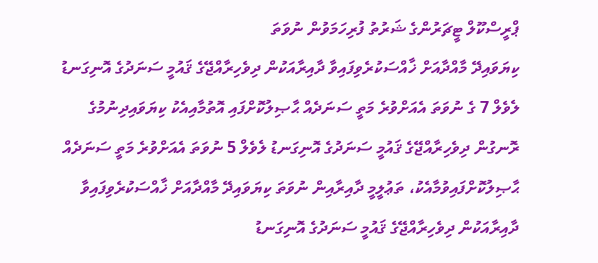ޕްރީސްކޫލް ޓީޗަރުންގެ ޝަރުތު ފުރިހަމަވުން ނުވަތަ
ކިޔަވައިދޭ މާއްދާއަށް ޚާއްސަކުރެވިފައިވާ ދާއިރާއަކުން ދިވެހިރާއްޖޭގެ ޤައުމީ ސަނަދުގެ އޮނިގަނޑު ލެވެލް 7 ގެ ނުވަތަ އެއަށްވުރެ މަތީ ސަނަދެއް ޙާޞިލުކޮށްފައި އޮތުމާއިއެކު ކިޔަވައިދިނުމުގެ ރޮނގުން ދިވެހިރާއްޖޭގެ ޤައުމީ ސަނަދުގެ އޮނިގަނޑު ލެވެލް 5 ނުވަތަ އެއަށްވުރެ މަތީ ސަނަދެއް ޙާޞިލުކޮށްފައިވުމާއެކު، ތަޢުލީމީ ދާއިރާއިން ނުވަތަ ކިޔަވައިދޭ މާއްދާއަށް ޚާއްސަކުރެވިފައިވާ ދާއިރާއަކުން ދިވެހިރާއްޖޭގެ ޤައުމީ ސަނަދުގެ އޮނިގަނޑު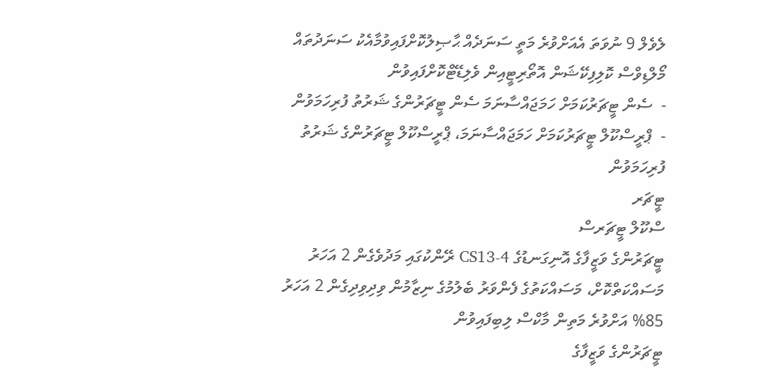ލެވެލް 9 ނުވަތަ އެއަށްވުރެ މަތީ ސަނަދެއް ޙާޞިލުކޮށްފައިވުމާއެކު ސަނަދުތައް މޯލްޑިވްސް ކޮލިފިކޭޝަން އޮތޯރިޓީއިން ވެލިޑޭޓްކޮށްފައިވުން
-  ސެން ޓީޗަރުކަމަށް ހަމަޖައްސާނަމަ ސެން ޓީޗަރުންގެ ޝަރުތު ފުރިހަމަވުން
-  ޕްރީސްކޫލް ޓީޗަރުކަމަށް ހަމަޖައްސާނަމަ، ޕްރީސްކޫލް ޓީޗަރުންގެ ޝަރުތު ފުރިހަމަވުން
ޓީޗަރ
ސްކޫލް ޓީޗަރސް
ޓީޗަރުންގެ ވަޒީފާގެ އޮނިގަނޑުގެ CS13-4 ރޭންކުގައި މަދުވެގެން 2 އަހަރު މަސައްކަތްކޮށް، މަސައްކަތުގެ ފެންވަރު ބެލުމުގެ ނިޒާމުން ވިދިވިދިގެން 2 އަހަރު 85% އަށްވުރެ މަތިން މާކްސް ލިބިފައިވުން
ޓީޗަރުންގެ ވަޒީފާގެ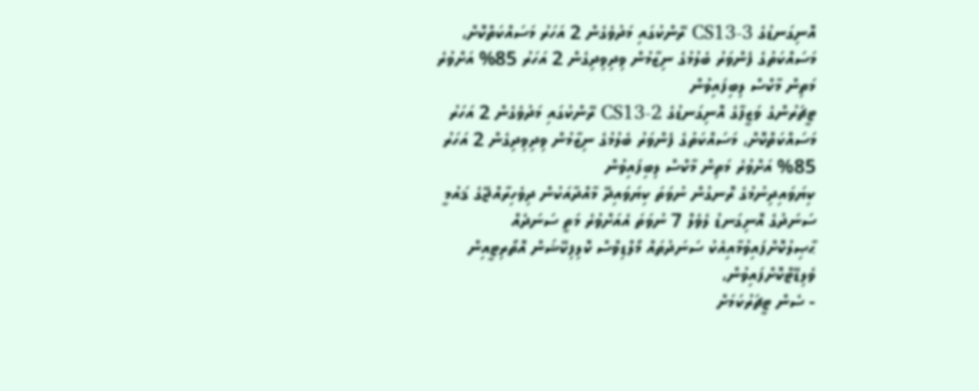އޮނިގަނޑުގެ CS13-3 ރޭންކުގައި މަދުވެގެން 2 އަހަރު މަސައްކަތްކޮށް، މަސައްކަތުގެ ފެންވަރު ބެލުމުގެ ނިޒާމުން ވިދިވިދިގެން 2 އަހަރު 85% އަށްވުރެ މަތިން މާކްސް ލިބިފައިވުން
ޓީޗަރުންގެ ވަޒީފާގެ އޮނިގަނޑުގެ CS13-2 ރޭންކުގައި މަދުވެގެން 2 އަހަރު މަސައްކަތްކޮށް، މަސައްކަތުގެ ފެންވަރު ބެލުމުގެ ނިޒާމުން ވިދިވިދިގެން 2 އަހަރު 85% އަށްވުރެ މަތިން މާކްސް ލިބިފައިވުން
ކިޔަވައިދިނުމުގެ ރޮނގުން ނުވަތަ ކިޔަވައިދޭ މާއްދާއަކުން ދިވެހިރާއްޖޭގެ ޤައުމީ ސަނަދުގެ އޮނިގަނޑު ލެވެލް 7 ނުވަތަ އެއަށްވުރެ މަތީ ސަނަދެއް ޙާޞިލުކޮށްފައިވުމާއިއެކު ސަނަދުތައް މޯލްޑިވްސް ކޮލިފިކޭޝަން އޮތޯރިޓީއިން ވެލިޑޭޓްކޮށްފައިވުން،
- ސެން ޓީޗަރުކަމަށް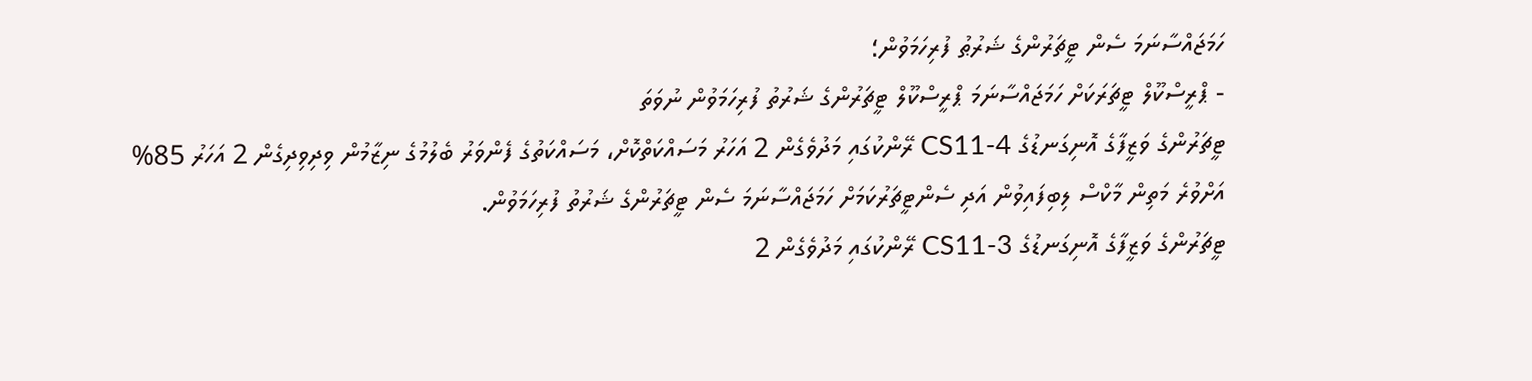ހަމަޖައްސާނަމަ ސެން ޓީޗަރުންގެ ޝަރުޠު ފުރިހަމަވުން؛
- ޕްރީސްކޫލް ޓީޗަރަކަށް ހަމަޖައްސާނަމަ ޕްރީސްކޫލް ޓީޗަރުންގެ ޝަރުތު ފުރިހަމަވުން ނުވަތަ
ޓީޗަރުންގެ ވަޒީފާގެ އޮނިގަނޑުގެ CS11-4 ރޭންކުގައި މަދުވެގެން 2 އަހަރު މަސައްކަތްކޮށް، މަސައްކަތުގެ ފެންވަރު ބެލުމުގެ ނިޒާމުން ވިދިވިދިގެން 2 އަހަރު 85% އަށްވުރެ މަތިން މާކްސް ލިބިފައިވުން އަދި ސެންޓީޗަރުކަމަށް ހަމަޖައްސާނަމަ ސެން ޓީޗަރުންގެ ޝަރުތު ފުރިހަމަވުން.
ޓީޗަރުންގެ ވަޒީފާގެ އޮނިގަނޑުގެ CS11-3 ރޭންކުގައި މަދުވެގެން 2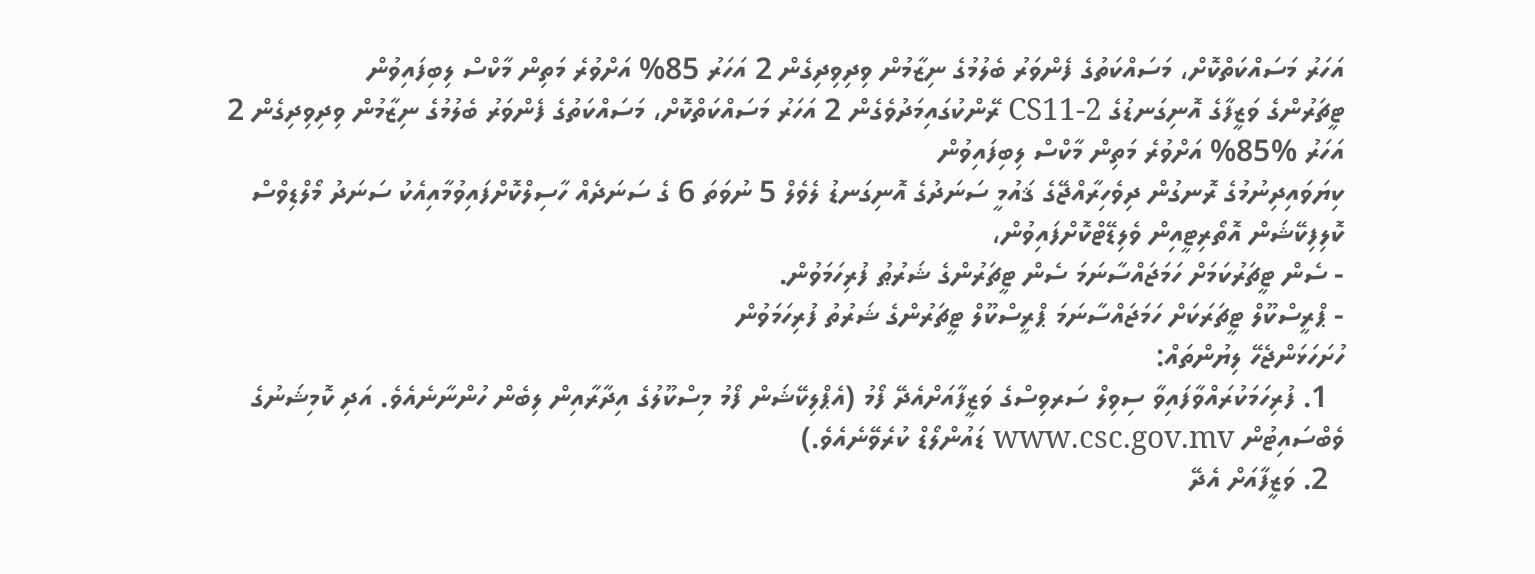އަހަރު މަސައްކަތްކޮށް، މަސައްކަތުގެ ފެންވަރު ބެލުމުގެ ނިޒާމުން ވިދިވިދިގެން 2 އަހަރު 85% އަށްވުރެ މަތިން މާކްސް ލިބިފައިވުން
ޓީޗަރުންގެ ވަޒީފާގެ އޮނިގަނޑުގެ CS11-2 ރޭންކުގައިމަދުވެގެން 2 އަހަރު މަސައްކަތްކޮށް، މަސައްކަތުގެ ފެންވަރު ބެލުމުގެ ނިޒާމުން ވިދިވިދިގެން 2 އަހަރު %85% އަށްވުރެ މަތިން މާކްސް ލިބިފައިވުން
ކިޔަވައިދިނުމުގެ ރޮނގުން ދިވެހިރާއްޖޭގެ ޤައުމީ ސަނަދުގެ އޮނިގަނޑު ލެވެލް 5 ނުވަތަ 6 ގެ ސަނަދެއް ހާސިލްކޮށްފައިވުމާއިއެކު ސަނަދު މޯލްޑިވްސް ކޮލިފިކޭޝަން އޮތޯރިޓީއިން ވެލިޑޭޓްކޮށްފައިވުން،
- ސެން ޓީޗަރުކަމަށް ހަމަޖައްސާނަމަ ސެން ޓީޗަރުންގެ ޝަރުޠު ފުރިހަމަވުން.
- ޕްރީސްކޫލް ޓީޗަރަކަށް ހަމަޖައްސާނަމަ ޕްރީސްކޫލް ޓީޗަރުންގެ ޝަރުތު ފުރިހަމަވުން
ހުށަހަޅަންޖެހޭ ލިޔުންތައް:
  1. ފުރިހަމަކުރައްވާފައިވާ ސިވިލް ސަރވިސްގެ ވަޒީފާއަށްއެދޭ ފޯމު (އެޕްލިކޭޝަން ފޯމު މިސްކޫލުގެ އިދާރާއިން ލިބެން ހުންނާނެއެވެ. އަދި ކޮމިޝަނުގެ ވެބްސައިޓުން www.csc.gov.mv ޑައުންލޯޑް ކުރެވޭނެއެވެ.)
  2. ވަޒީފާއަށް އެދޭ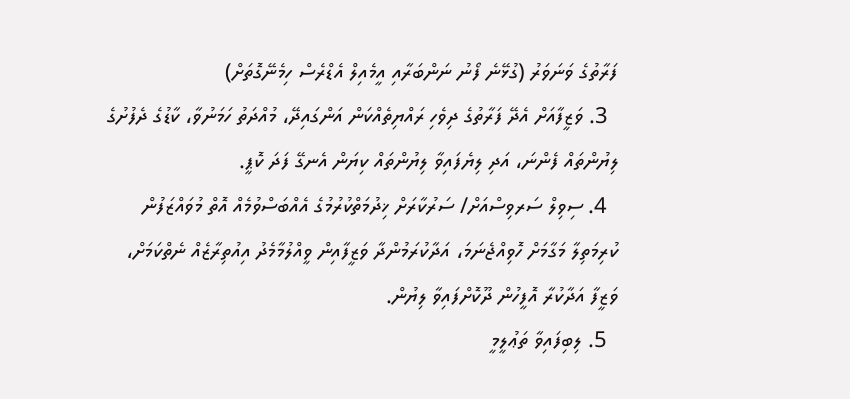ފަރާތުގެ ވަނަވަރު (ގުޅޭނެ ފޯނު ނަންބަރާއި އީމެއިލް އެޑްރެސް ހިމެނޭގޮތަށް)
  3. ވަޒީފާއަށް އެދޭ ފަރާތުގެ ދިވެހި ރައްޔިތެއްކަން އަންގައިދޭ، މުއްދަތު ހަމަނުވާ، ކާޑުގެ ދެފުށުގެ ލިޔުންތައް ފެންނަ، އަދި ލިޔެފައިވާ ލިޔުންތައް ކިޔަން އެނގޭ ފަދަ ކޮޕީ.
  4. ސިވިލް ސަރވިސްއަށް/ ސަރުކާރަށް ޚިދުމަތްކުރުމުގެ އެއްބަސްވުމެއް އޮތް މުވައްޒަފުން ކުރިމަތިލާ މަގާމަށް ހޮވިއްޖެނަމަ، އަދާކުރަމުންދާ ވަޒީފާއިން ވީއްލުމާމެދު އިއުތިރާޒެއް ނެތްކަމަށް، ވަޒީފާ އަދާކުރާ އޮފީހުން ދޫކޮށްފައިވާ ލިޔުން.
  5. ލިބިފައިވާ ތަޢުލީމީ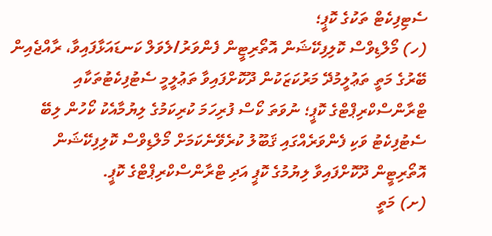ސެޓިފިކެޓް ތަކުގެ ކޮޕީ؛
(ހ) މޯލްޑިވްސް ކޮލިފިކޭޝަން އޮތޯރިޓީން ފެންވަރު/ލެވަލް ކަނޑައަޅާފައިވާ، ރާއްޖެއިން ބޭރުގެ މަތީ ތަޢުލީމުދޭ މަރުކަޒަކުން ދޫކޮށްފައިވާ ތަޢުލީމީ ސެޓުފިކެޓުތަކާއި ޓްރާންސްކްރިޕްޓްގެ ކޮޕީ؛ ނުވަތަ ކޯސް ފުރިހަމަ ކުރިކަމުގެ ލިޔުމާއެކު ކޯހުން ލިބޭ ސެޓުފިކެޓު ވަކި ފެންވަރެއްގައި ޤަބޫލު ކުރެވޭނެކަމަށް މޯލްޑިވްސް ކޮލިފިކޭޝަން އޮތޯރިޓީން ދޫކޮށްފައިވާ ލިޔުމުގެ ކޮޕީ އަދި ޓްރާންސްކްރިޕްޓްގެ ކޮޕީ.
(ށ) މަތީ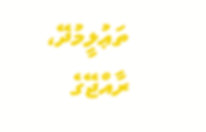ތަޢުލީމުދޭ، ރާއްޖޭގެ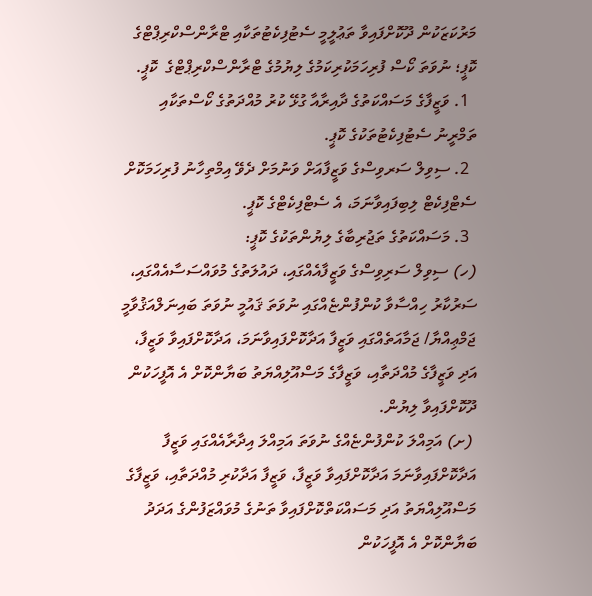މަރުކަޒަކުން ދޫކޮށްފައިވާ ތަޢުލީމީ ސެޓުފިކެޓުތަކާއި ޓްރާންސްކްރިޕްޓްގެ ކޮޕީ؛ ނުވަތަ ކޯސް ފުރިހަމަކުރިކަމުގެ ލިޔުމުގެ ޓްރާންސްކްރިޕްޓްގެ  ކޮޕީ.
  1. ވަޒީފާގެ މަސައްކަތުގެ ދާއިރާއާ ގުޅޭ ކުރު މުއްދަތުގެ ކޯސްތަކާއި ތަމްރީނު ސެޓުފިކެޓުތަކުގެ ކޮޕީ.
  2. ސިވިލް ސަރވިސްގެ ވަޒީފާއަށް ވަނުމަށް ދެވޭ އިމްތިހާނު ފުރިހަމަކޮށް ސެޓްފިކެޓް ލިބިފައިވާނަމަ، އެ ސެޓްފިކެޓްގެ ކޮޕީ.
  3. މަސައްކަތުގެ ތަޖުރިބާގެ ލިޔުންތަކުގެ ކޮޕީ:
(ހ) ސިވިލް ސަރިވިސްގެ ވަޒީފާއެއްގައި، ދައުލަތުގެ މުވައްސަސާއެއްގައި، ސަރުކާރު ހިއްސާވާ ކުންފުންޏެއްގައި ނުވަތަ ޤައުމީ ނުވަތަ ބައިނަލްއަޤުވާމީ ޖަމްޢިއްޔާ/ ޖަމާއަތެއްގައި ވަޒީފާ އަދާކޮށްފައިވާނަމަ، އަދާކޮށްފައިވާ ވަޒީފާ، އަދި ވަޒީފާގެ މުއްދަތާއި، ވަޒީފާގެ މަސްއޫލިއްޔަތު ބަޔާންކޮށް އެ އޮފީހަކުން ދޫކޮށްފައިވާ ލިޔުން.
 (ށ) އަމިއްލަ ކުންފުންޏެއްގެ ނުވަތަ އަމިއްލަ އިދާރާއެއްގައި ވަޒީފާ އަދާކޮށްފައިވާނަމަ އަދާކޮށްފައިވާ ވަޒީފާ، ވަޒީފާ އަދާކުރި މުއްދަތާއި، ވަޒީފާގެ މަސްއޫލިއްޔަތު އަދި މަސައްކަތްކޮށްފައިވާ ތަނުގެ މުވައްޒަފުންގެ އަދަދު ބަޔާންކޮށް އެ އޮފީހަކުން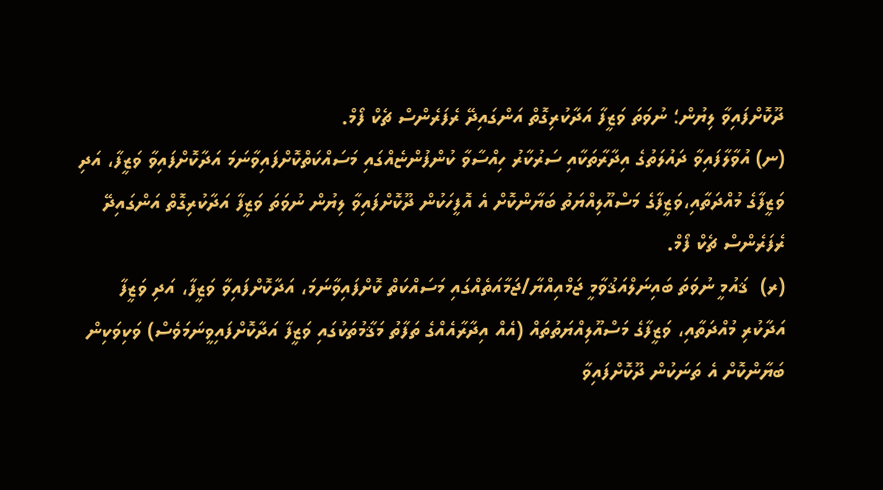ދޫކޮށްފައިވާ ލިޔުން؛ ނުވަތަ ވަޒީފާ އަދާކުރިގޮތް އަންގައިދޭ ރެފަރެންސް ޗެކް ފޯމް.
(ނ) އުވާލާފައިވާ ދައުލަތުގެ އިދާރާތަކާއި ސަރުކާރު ހިއްސާވާ ކުންފުންޏެއްގައި މަސައްކަތްކޮށްފައިވާނަމަ އަދާކޮށްފައިވާ ވަޒީފާ، އަދި ވަޒީފާގެ މުއްދަތާއި،ވަޒީފާގެ މަސްއޫލިއްޔަތު ބަޔާންކޮށް އެ އޮފީހަކުން ދޫކޮށްފައިވާ ލިޔުން ނުވަތަ ވަޒީފާ އަދާކުރިގޮތް އަންގައިދޭ ރެފަރެންސް ޗެކް ފޯމް.
(ރ)  ޤައުމީ ނުވަތަ ބައިނަލްއަޤުވާމީ ޖަމްއިއްޔާ/ޖަމާއަތެއްގައި މަސައްކަތް ކޮށްފައިވާނަމަ، އަދާކޮށްފައިވާ ވަޒީފާ، އަދި ވަޒީފާ އަދާކުރި މުއްދަތާއި، ވަޒީފާގެ މަސްއޫލިއްޔަތުތައް (އެއް އިދާރާއެއްގެ ތަފާތު މަޤާމުތަކުގައި ވަޒީފާ އަދާކޮށްފައިވީނަމަވެސް) ވަކިވަކިން ބަޔާންކޮށް އެ ތަނަކުން ދޫކޮށްފައިވާ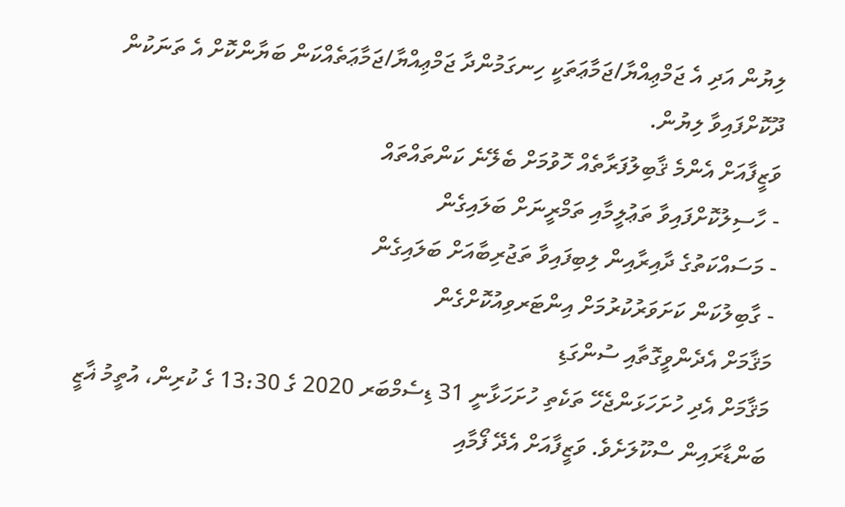ލިޔުން އަދި އެ ޖަމްޢިއްޔާ/ޖަމާޢަތަކީ ހިނގަމުންދާ ޖަމްޢިއްޔާ/ޖަމާޢަތެއްކަން ބަޔާންކޮށް އެ ތަނަކުން ދޫކޮށްފައިވާ ލިޔުން.
ވަޒީފާއަށް އެންމެ ޤާބިލުފަރާތެއް ހޮވުމަށް ބެލޭނެ ކަންތައްތައް
- ހާސިލުކޮށްފައިވާ ތަޢުލީމާއި ތަމްރީނަށް ބަލައިގެން
- މަސައްކަތުގެ ދާއިރާއިން ލިބިފައިވާ ތަޖުރިބާއަށް ބަލައިގެން
- ގާބިލުކަން ކަށަވަރުކުރުމަށް އިންޓަރވިއުކޮށްގެން
މަޤާމަށް އެދެންވީގޮތާއި ސުންގަޑި
މަޤާމަށް އެދި ހުށަހަޅަންޖެހޭ ތަކެތި ހުށަހަޅާނީ 31 ޑިސެމްބަރ 2020 ގެ 13:30 ގެ ކުރިން، އުތީމު ޣާޒީ ބަންޑާރައިން ސްކޫލަށެވެ. ވަޒީފާއަށް އެދޭ ފޯމާއި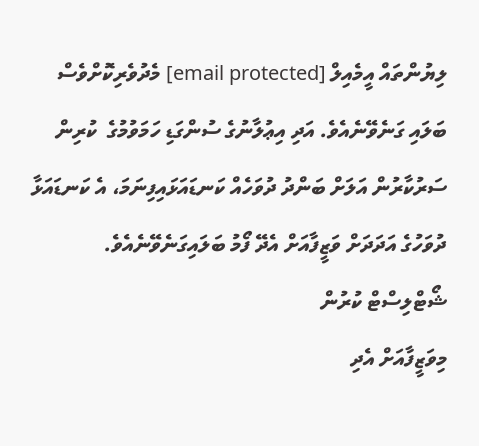ލިޔުންތައް އީމެއިލް [email protected] މެދުވެރިކޮށްވެސް ބަލައި ގަނެވޭނެއެވެ. އަދި އިޢުލާނުގެ ސުންގަޑި ހަމަވުމުގެ  ކުރިން ސަރުކާރުން އަލަށް ބަންދު ދުވަހެއް ކަނޑައަޅައިފިނަމަ، އެ ކަނޑައަޅާ ދުވަހުގެ އަދަދަށް ވަޒީފާއަށް އެދޭ ފޯމު ބަލައިގަނެވޭނެއެވެ.
ޝޯޓްލިސްޓް ކުރުން
މިވަޒީފާއަށް އެދި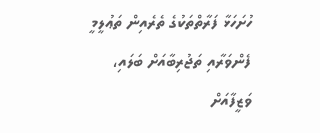ހުށަހަޅާ ފަރާތްތަކުގެ ތެރެއިން ތަޢުލީމީ ފެންވަރާއި ތަޖުރިބާއަށް ބަލައި، ވަޒީފާއަށް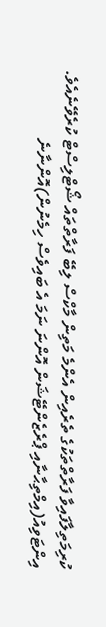ކުރިމަތިލާފައިވާ ފަރާތްތަކުގެ ތެރެއިން އެންމެ މަތިން މާކްސް ލިބޭ ފަރާތްތައް ޝޯޓްލިސްޓް ކުރެވޭނެއެވެ.
އިންޓަވިއު(އިމްތިޙާނާއި ޕްރެޒެންޓޭޝަން އޮންނަ ނަމަ އެ ބައިވެސް ހިމެނުން)އޮންނާނެ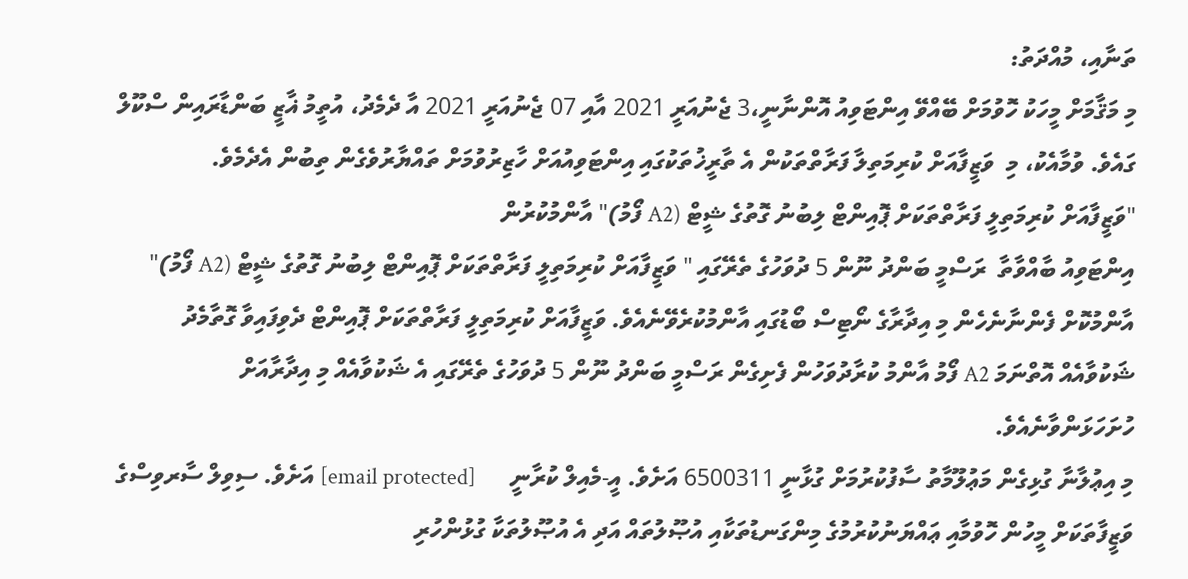ތަނާއި، މުއްދަތު:
މި މަޤާމަށް މީހަކު ހޮވުމަށް ބޭއްވޭ އިންޓަވިއު އޮންނާނީ،3 ޖެނުއަރީ 2021 އާއި 07 ޖެނުއަރީ 2021 އާ ދެމެދު، އުތީމު ޣާޒީ ބަންޑާރައިން ސްކޫލް ގައެވެ. ވުމާއެކު، މި  ވަޒީފާއަށް ކުރިމަތިލާ ފަރާތްތަކުން އެ ތާރީޚުތަކުގައި އިންޓަވިއުއަށް ހާޒިރުވުމަށް ތައްޔާރުވެގެން ތިބުން އެދެމެވެ.
"ވަޒީފާއަށް ކުރިމަތިލީ ފަރާތްތަކަށް ޕޮއިންޓް ލިބުނު ގޮތުގެ ޝީޓް (A2 ފޯމު)" އާންމުކުރުން
އިންޓަވިއު ބާއްވާތާ  ރަސްމީ ބަންދު ނޫން 5 ދުވަހުގެ ތެރޭގައި " ވަޒީފާއަށް ކުރިމަތިލީ ފަރާތްތަކަށް ޕޮއިންޓް ލިބުނު ގޮތުގެ ޝީޓް (A2 ފޯމު)" އާންމުކޮށް ފެންނާނެހެން މި އިދާރާގެ ނޯޓިސް ބޯޑުގައި އާންމުކުރެވޭނެއެވެ. ވަޒީފާއަށް ކުރިމަތިލީ ފަރާތްތަކަށް ޕޮއިންޓް ދެވިފައިވާ ގޮތާމެދު ޝަކުވާއެއް އޮތްނަމަ A2 ފޯމު އާންމު ކުރާދުވަހުން ފެށިގެން ރަސްމީ ބަންދު ނޫން 5 ދުވަހުގެ ތެރޭގައި އެ ޝަކުވާއެއް މި އިދާރާއަށް ހުށަހަޅަންވާނެއެވެ.
މި އިޢުލާނާ ގުޅިގެން މަޢުލޫމާތު ސާފުކުރުމަށް ގުޅާނީ 6500311 އަށެވެ. އީ-މެއިލް ކުރާނީ      [email protected] އަށެވެ. ސިވިލް ސާރވިސްގެ ވަޒީފާތަކަށް މީހުން ހޮވުމާއި ޢައްޔަނުކުރުމުގެ މިންގަނޑުތަކާއި އުޞޫލުތައް އަދި އެ އުޞޫލުތަކާ ގުޅުންހުރި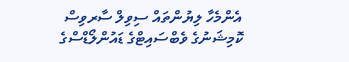އެންމެހާ ލިޔުންތައް ސިވިލް ސާރވިސް ކޮމިޝަނުގެ ވެބްސައިޓްގެ ޑައުންލޯޑްސްގެ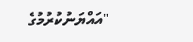"އައްޔަނުކުރުމުގެ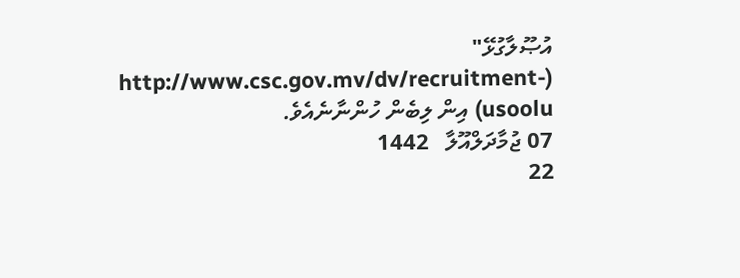އުޞޫލާގުޅޭ" (http://www.csc.gov.mv/dv/recruitment-usoolu) އިން ލިބެން ހުންނާނެއެވެ.
07 ޖުމާދަލްއޫލާ   1442
22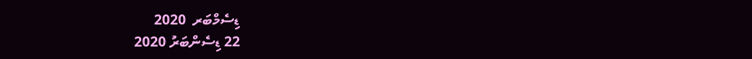ޑިސެމްބަރ  2020
22 ޑިސެންބަރު 2020